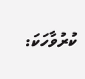ކުރުވާހަކަ: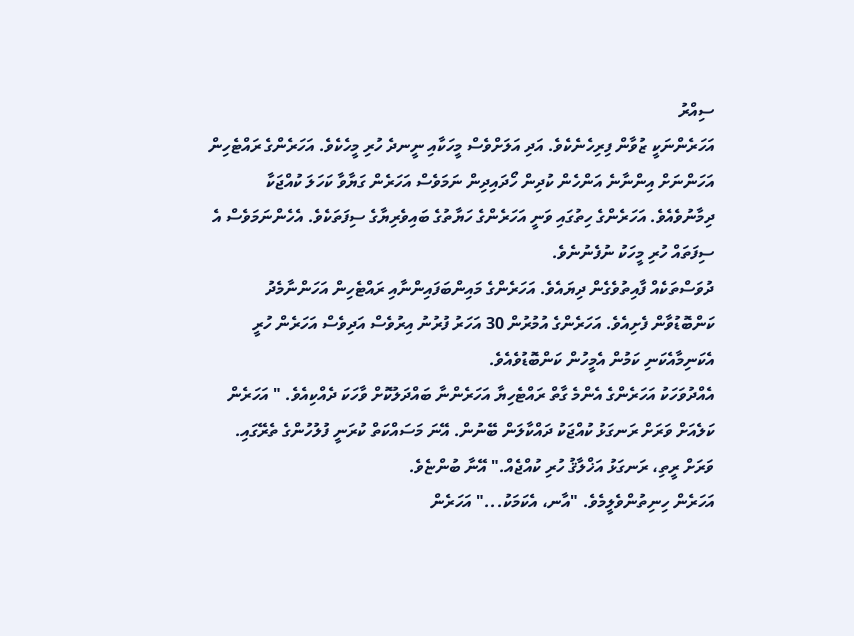ސިއްރު
އަހަރެންނަކީ ޒުވާން ފިރިހެނެކެވެ. އަދި އަލަށްވެސް މީހަކާއި ނީނދެ ހުރި މީހެކެވެ. އަހަރެންގެ ރައްޓެހިން އަހަންނަށް އިންނާނެ އަންހެން ކުދިން ހޯދައިދިން ނަމަވެސް އަހަރެން ގަޔާވާ ކަހަލަ ކުއްޖަކާ ދިމާނުވެއެވެ. އަހަރެންގެ ހިތުގައި ވަނީ އަހަރެންގެ ހަޔާތުގެ ބައިވެރިޔާގެ ސިފަތަކެވެ. އެހެންނަމަވެސް އެ ސިފަތައް ހުރި މީހަކު ނުފެނުނެވެ.
ދުވަސްތަކެއް ފާއިތުވެގެން ދިޔައެވެ. އަހަރެންގެ މައިންބަފައިންނާއި ރައްޓެހިން އަހަންނާމެދު ކަންބޮޑުވާން ފެށިއެވެ. އަހަރެންގެ އުމުރުން 30 އަހަރު ފުރުނު އިރުވެސް އަދިވެސް އަހަރެން ހުރީ އެކަނިމާއެކަނި ކަމުން އެމީހުން ކަންބޮޑުވެއެވެ.
އެއްދުވަހަކު އަހަރެންގެ އެންމެ ގާތް ރައްޓެހިޔާ އަހަރެންނާ ބައްދަލުކޮށް ވާހަކަ ދެއްކިއެވެ. " އަހަރެން ކަލެއަށް ވަރަށް ރަނގަޅު ކުއްޖަކު ދައްކާލަން ބޭނުން. އޭނަ މަސައްކަތް ކުރަނީ ފުލުހުންގެ ތެރޭގައި. ވަރަށް ރީތި، ރަނގަޅު އަޚްލާޤު ހުރި ކުއްޖެއް." އޭނާ ބުންޏެވެ.
އަހަރެން ހިނިތުންވެލީމެވެ. "އާނ، އެކަމަކު..." އަހަރެން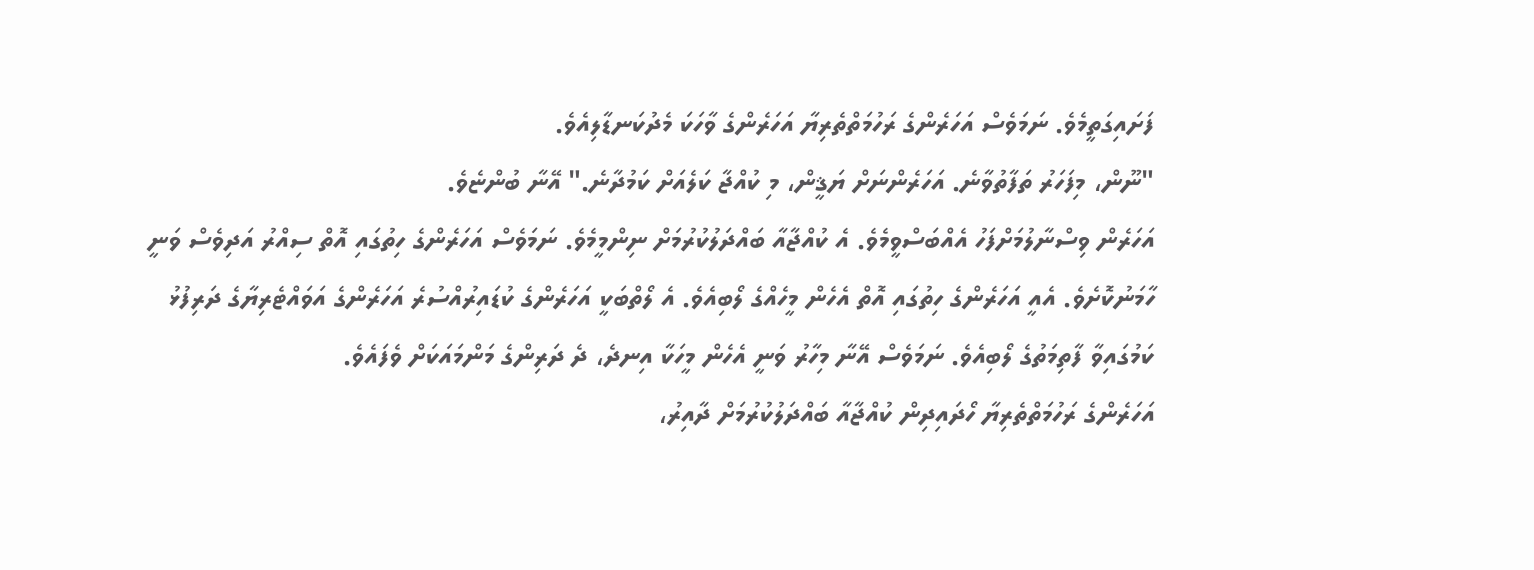ފަށައިގަތީމެވެ. ނަމަވެސް އަހަރެންގެ ރަހުމަތްތެރިޔާ އަހަރެންގެ ވާހަކަ މެދުކަނޑާލިއެވެ.
"ނޫން، މިފަހަރު ތަފާތުވާނެ. އަހަރެންނަށް ޔަޤީން، މި ކުއްޖާ ކަލެއަށް ކަމުދާނެ." އޭނާ ބުންޏެވެ.
އަހަރެން ވިސްނާލުމަށްފަހު އެއްބަސްވީމެވެ. އެ ކުއްޖާއާ ބައްދަލުކުރުމަށް ނިންމީމެވެ. ނަމަވެސް އަހަރެންގެ ހިތުގައި އޮތް ސިއްރު އަދިވެސް ވަނީ ހާމަނުކޮށެވެ. އެއީ އަހަރެންގެ ހިތުގައި އޮތް އެހެން މީހެއްގެ ލޯބިއެވެ. އެ ލޯތްބަކީ އަހަރެންގެ ކުޑައިރުއްސުރެ އަހަރެންގެ އަވައްޓެރިޔާގެ ދަރިފުޅު ކަމުގައިވާ ފާތިމަތުގެ ލޯބިއެވެ. ނަމަވެސް އޭނާ މިހާރު ވަނީ އެހެން މީހަކާ އިނދެ، ދެ ދަރިންގެ މަންމައަކަށް ވެފައެވެ.
އަހަރެންގެ ރަހުމަތްތެރިޔާ ހޯދައިދިން ކުއްޖާއާ ބައްދަލުކުރުމަށް ދާއިރު،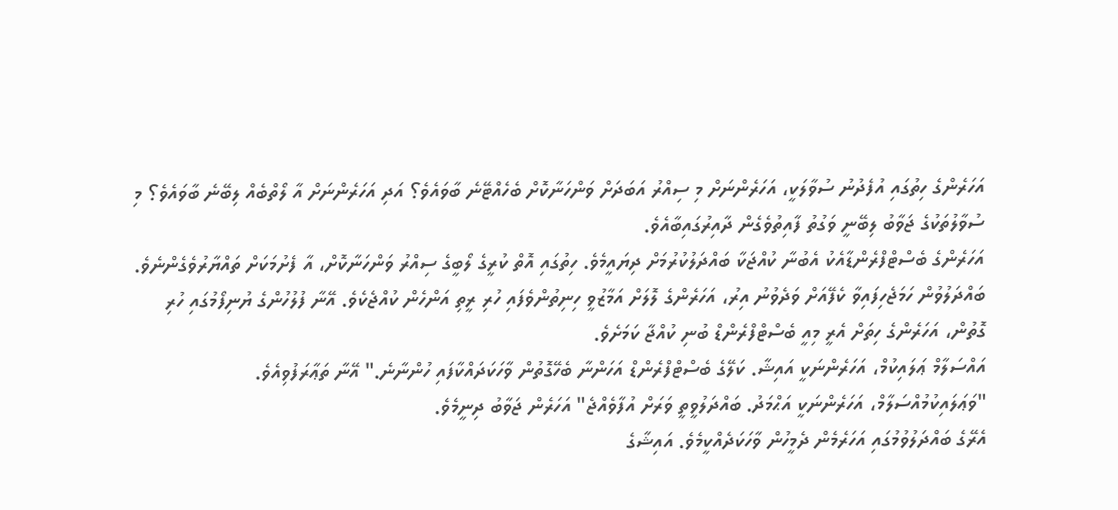އަހަރެންގެ ހިތުގައި އުފެދުނު ސުވާލަކީ، އަހަރެންނަށް މި ސިއްރު އަބަދަށް ވަންހަނާކޮށް ބެހެއްޓޭނެ ބާވައެވެ؟ އަދި އަހަރެންނަށް އާ ލޯތްބެއް ލިބޭނެ ބާވައެވެ؟ މި ސުވާލުތަކުގެ ޖަވާބު ލިބޭނީ ވަގުތު ފާއިތުވެގެން ދާއިރުގައިބާއެވެ.
އަހަރެންގެ ބެސްޓްފްރެންޑާއެކު އެބުނާ ކުއްޖަކާ ބައްދަލުކުރުމަށް ދިޔައީމެވެ. ހިތުގައި އޮތް ކުރީގެ ލޯބީގެ ސިއްރު ވަންހަނާކޮށް، އާ ފެށުމަކަށް ތައްޔާރުވެގެންނެވެ.
ބައްދަލުވުން ހަމަޖެހިފައިވާ ކެފޭއަށް ވަދެވުނު އިރު، އަހަރެންގެ ލޮލަށް އަމާޒުވީ ހިނިތުންވެފައި ހުރި ރީތި އަންހެން ކުއްޖެކެވެ. އޭނާ ފުލުހުންގެ ޔުނިފޯމުގައި ހުރި ގޮތުން، އަހަރެންގެ ހިތަށް އެރީ މިއީ ބެސްޓްފްރެންޑް ބުނި ކުއްޖާ ކަމަށެވެ.
އައްސަލާމް ޢަލައިކުމް، އަހަރެންނަކީ އައިޝާ. ކަލޭގެ ބެސްޓްފްރެންޑް އަހަންނާ ބެހޭގޮތުން ވާހަކަދައްކާފައި ހުންނާނެ." އޭނާ ތަޢާރަފުވިއެވެ.
"ވަޢަލައިކުމުއްސަލާމް، އަހަރެންނަކީ އަޙްމަދު. ބައްދަލުވީތީ ވަރަށް އުފާވެއްޖެ" އަހަރެން ޖަވާބު ދިނީމެވެ.
އެރޭގެ ބައްދަލުވުމުގައި އަހަރެމެން ދެމީހުން ވާހަކަދެއްކީމެވެ. އައިޝާގެ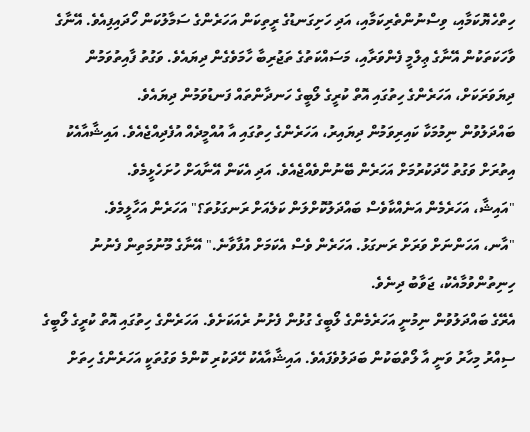ހިތްހެޔޮކަމާއި، ވިސްނުންތެރިކަމާއި، އަދި ހަށިގަނޑުގެ ރީތިކަން އަހަރެންގެ ސަމާލުކަން ހޯދައިފިއެވެ. އޭނާގެ ވާހަކަތަކުން އޭނާގެ ޢިލްމީ ފެންވަރާއި، މަސައްކަތުގެ ތަޖުރިބާ ހާމަވެގެން ދިޔައެވެ. ވަގުތު ފާއިތުވަމުން ދިޔަވަރަކަށް، އަހަރެންގެ ހިތުގައި އޮތް ކުރީގެ ލޯބީގެ ހަނދާންތައް ފަނޑުވަމުން ދިޔައެވެ.
ބައްދަލުވުން ނިމުމަކާ ކައިރިވަމުން ދިޔައިރު، އަހަރެންގެ ހިތުގައި އާ އުއްމީދެއް އުފެދިއްޖެއެވެ. އައިޝާއާއެކު އިތުރަށް ވަގުތު ހޭދަކުރުމަށް އަހަރެން ބޭނުންވެއްޖެއެވެ. އަދި އެކަން އޭނާއަށް ހުށަހެޅީމެވެ.
"އައިޝާ، އަހަރެމެން އަނެއްކާވެސް ބައްދަލުކޮށްލަން ކަލެއަށް ރަނގަޅުތަ؟" އަހަރެން އަހާލީމެވެ.
"އާނ، އަހަންނަށް ވަރަށް ރަނގަޅު. އަހަރެން ވެސް އެކަމަށް އުފާވާނެ." އޭނާގެ މޫނުމަތިން ފެނުނު ހިނިތުންވުމާއެކު، ޖަވާބު ދިނެވެ.
އެރޭގެ ބައްދަލުވުން ނިމުނީ އަހަރެމެންގެ ލޯބީގެ ގުޅުން ފެށުނު ރެއަކަށެވެ. އަހަރެންގެ ހިތުގައި އޮތް ކުރީގެ ލޯބީގެ ސިއްރު މިހާރު ވަނީ އާ ލޯތްބަކުން ބަދަލުވެފައެވެ. އައިޝާއާއެކު ހޭދަކުރި ކޮންމެ ވަގުތަކީ އަހަރެންގެ ހިތަށް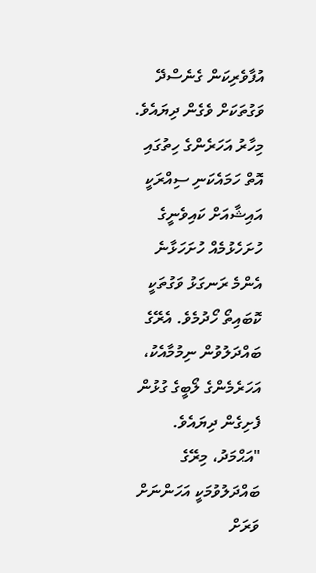އުފާވެރިކަން ގެނެސްދޭ ވަގުތަކަށް ވެގެން ދިޔައެވެ. މިހާރު އަހަރެންގެ ހިތުގައި އޮތް ހަމައެކަނި ސިއްރަކީ އައިޝާއަށް ކައިވެނީގެ ހުށަހެޅުމެއް ހުށަހަޅާނެ އެންމެ ރަނގަޅު ވަގުތަކީ ކޮބައިތޯ ހޯދުމެވެ. އެރޭގެ ބައްދަލުވުން ނިމުމާއެކު، އަހަރެމެންގެ ލޯބީގެ ގުޅުން ފެށިގެން ދިޔައެވެ.
"އަޙްމަދު، މިރޭގެ ބައްދަލުވުމަކީ އަހަންނަށް ވަރަށް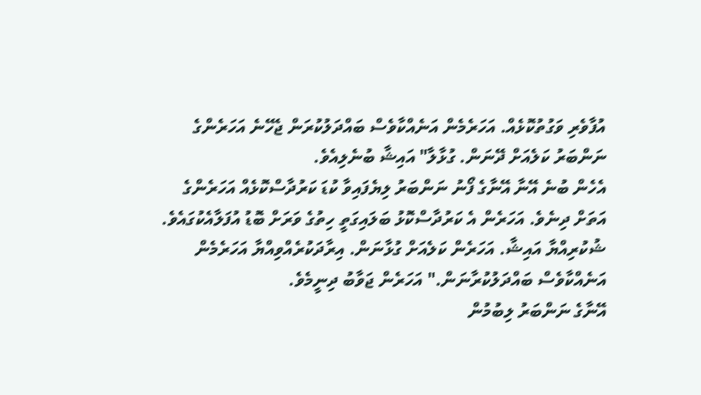އުފާވެރި ވަގުތުކޮޅެއް. އަހަރެމެން އަނެއްކާވެސް ބައްދަލުކުރަން ޖެހޭނެ އަހަރެންގެ ނަންބަރު ކަލެއަށް ދޭނަން. ގުޅާލާ" އައިޝާ ބުނެލިއެވެ.
އެހެން ބުނެ އޭނާ އޭނާގެ ފޯނު ނަންބަރު ލިޔެފައިވާ ކުޑަ ކަރުދާސްކޮޅެއް އަހަރެންގެ އަތަށް ދިނެވެ. އަހަރެން އެ ކަރުދާސްކޮޅު ބަލައިގަތީ ހިތުގެ ވަރަށް ބޮޑު އުފަލާއެކުގައެވެ.
ޝުކުރިއްޔާ އައިޝާ. އަހަރެން ކަލެއަށް ގުޅާނަން. އިރާދަކުރެއްވިއްޔާ އަހަރެމެން އަނެއްކާވެސް ބައްދަލުކުރާނަން." އަހަރެން ޖަވާބު ދިނީމެވެ.
އޭނާގެ ނަންބަރު ލިބުމުން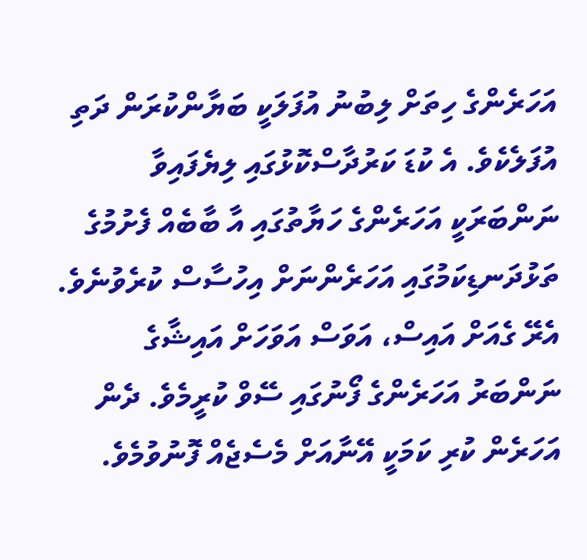އަހަރެންގެ ހިތަށް ލިބުނު އުފަލަކީ ބަޔާންކުރަން ދަތި އުފަލެކެވެ. އެ ކުޑަ ކަރުދާސްކޮޅުގައި ލިޔެފައިވާ ނަންބަރަކީ އަހަރެންގެ ހަޔާތުގައި އާ ބާބެއް ފެށުމުގެ ތަޅުދަނޑިކަމުގައި އަހަރެންނަށް އިހުސާސް ކުރެވުނެވެ.
އެރޭ ގެއަށް އައިސް، އަވަސް އަވަހަށް އައިޝާގެ ނަންބަރު އަހަރެންގެ ފޯނުގައި ސޭވް ކުރީމެވެ. ދެން އަހަރެން ކުރި ކަމަކީ އޭނާއަށް މެސެޖެއް ފޮނުވުމެވެ.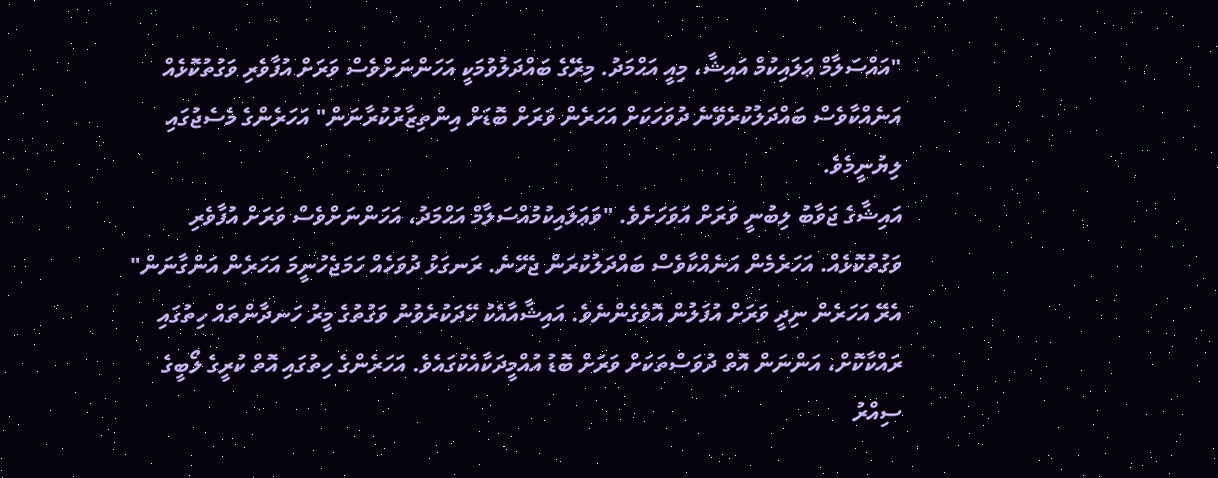"އައްސަލާމް ޢަލައިކުމް އައިޝާ، މިއީ އަޙްމަދު. މިރޭގެ ބައްދަލުވުމަކީ އަހަންނަށްވެސް ވަރަށް އުފާވެރި ވަގުތުކޮޅެއް އަނެއްކާވެސް ބައްދަލުކުރެވޭނެ ދުވަހަކަށް އަހަރެން ވަރަށް ބޮޑަށް އިންތިޒާރުކުރާނަން" އަހަރެންގެ މެސެޖުގައި ލިޔުނީމެވެ.
އައިޝާގެ ޖަވާބު ލިބުނީ ވަރަށް އަވަހަށެވެ. "ވަޢަލައިކުމުއްސަލާމް އަޙްމަދު، އަހަންނަށްވެސް ވަރަށް އުފާވެރި ވަގުތުކޮޅެއް. އަހަރެމެން އަނެއްކާވެސް ބައްދަލުކުރަން ޖެހޭނެ. ރަނގަޅު ދުވަހެއް ހަމަޖެހުނީމަ އަހަރެން އަންގާނަން"
އެރޭ އަހަރެން ނިދީ ވަރަށް އުފަލުން އޮވެގެންނެވެ. އައިޝާއާއެކު ހޭދަކުރެވުނު ވަގުތުގެ މީރު ހަނދާންތައް ހިތުގައި ރައްކާކޮށް، އަންނަން އޮތް ދުވަސްތަކަށް ވަރަށް ބޮޑު އުއްމީދަކާއެކުގައެވެ. އަހަރެންގެ ހިތުގައި އޮތް ކުރީގެ ލޯބީގެ ސިއްރު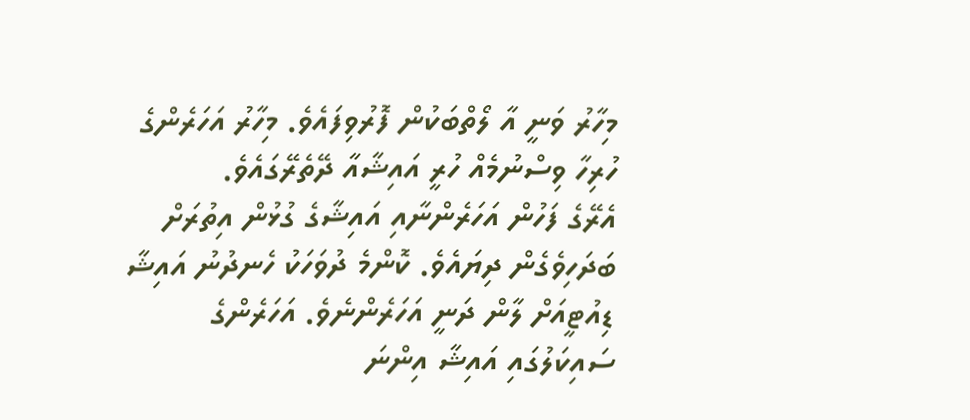މިހާރު ވަނީ އާ ލޯތްބަކުން ފޮރުވިފައެވެ. މިހާރު އަހަރެންގެ ހުރިހާ ވިސްނުމެއް ހުރީ އައިޝާއާ ދޭތެރޭގައެވެ.
އެރޭގެ ފަހުން އަހަރެންނާއި އައިޝާގެ ގުޅުން އިތުރަށް ބަދަހިވެގެން ދިޔައެވެ. ކޮންމެ ދުވަހަކު ހެނދުނު އައިޝާ ޑިއުޓީއަށް ލާން ދަނީ އަހަރެންނެވެ. އަހަރެންގެ ސައިކަލުގައި އައިޝާ އިންނަ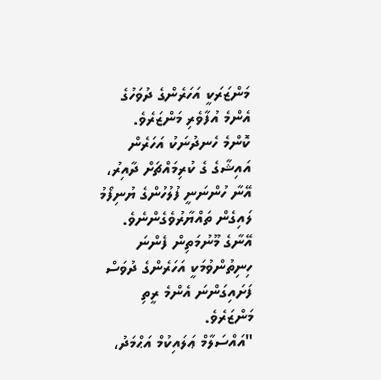މަންޒަރަކީ އަހަރެންގެ ދުވަހުގެ އެންމެ އުފާވެރި މަންޒަރެވެ.
ކޮންމެ ހެނދުނަކު އަހަރެން އައިޝާގެ ގެ ކުރިމައްޗަށް ދާއިރު، އޭނާ ހުންނަނީ ފުލުހުންގެ ޔުނިފޯމު ލައިގެން ތައްޔާރުވެގެންނެވެ. އޭނާގެ މޫނުމަތިން ފެންނަ ހިނިތުންވުމަކީ އަހަރެންގެ ދުވަސް ފަށައިގަންނަ އެންމެ ރީތި މަންޒަރެވެ.
"އައްސަލާމް ޢަލައިކުމް އަޙްމަދު،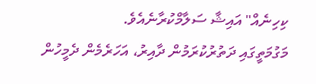ކިހިނެއް" އައިޝާ ސަލާމްކުރާނެއެވެ.
މަގުމަތީގައި ދަތުރުކުރަމުން ދާއިރު، އަހަރެމެން ދެމީހުން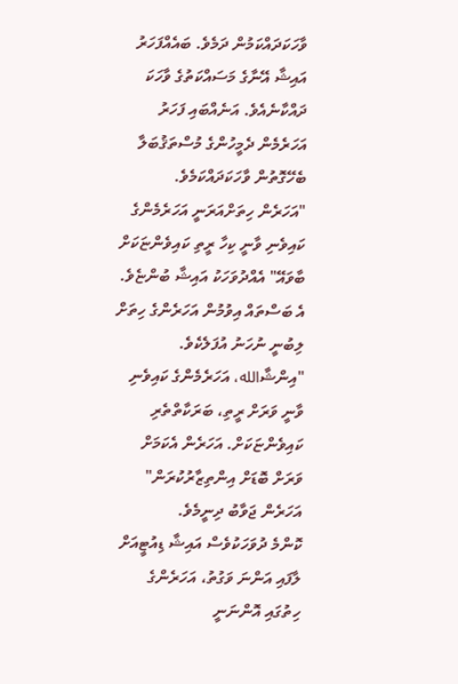ވާހަކަދައްކަމުން ދަމެވެ. ބައެއްފަހަރު އައިޝާ އޭނާގެ މަސައްކަތުގެ ވާހަކަ ދައްކާނެއެވެ. އަނެއްބައި ފަހަރު އަހަރެމެން ދެމީހުންގެ މުސްތަޤުބަލާ ބެހޭގޮތުން ވާހަކަދައްކަމެވެ.
"އަހަރެން ހިތަށްއަރަނީ އަހަރެމެންގެ ކައިވެނި ވާނީ ކިހާ ރީތި ކައިވެންޏަކަށް ބާވައޭ" އެއްދުވަހަކު އައިޝާ ބުންޏެވެ.
އެ ބަސްތައް އިވުމުން އަހަރެންގެ ހިތަށް ލިބުނީ ނުހަނު އުފަލެކެވެ. "އިންޝާالله، އަހަރެމެންގެ ކައިވެނި ވާނީ ވަރަށް ރީތި، ބަރަކާތްތެރި ކައިވެންޏަކަށް. އަހަރެން އެކަމަށް ވަރަށް ބޮޑަށް އިންތިޒާރުކުރަން" އަހަރެން ޖަވާބު ދިނީމެވެ.
ކޮންމެ ދުވަހަކުވެސް އައިޝާ ޑިއުޓީއަށް ލާފައި އަންނަ ވަގުތު، އަހަރެންގެ ހިތުގައި އޮންނަނީ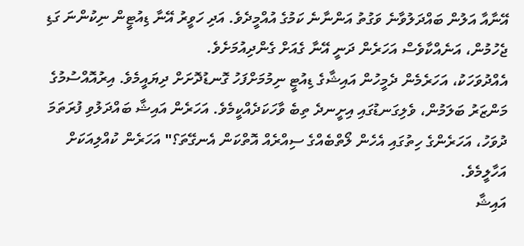އޭނާއާ އަލުން ބައްދަލުވާނެ ވަގުތު އަންނާނެ ކަމުގެ އުއްމީދެވެ. އަދި ހަވީރު އޭނާ ޑިއުޓީން ނިކުންނަ ގަޑި ޖެހުމުން، އަނެއްކާވެސް އަހަރެން ދަނީ އޭނާ ގެއަށް ގެންދިއުމަށެވެ.
އެއްދުވަހަކު، އަހަރެމެން ދެމީހުން އައިޝާގެ ޑިއުޓީ ނިމުމަށްފަހު ގޮނޑުދޮށަށް ދިޔައީމެވެ. އިރުއޮއްސުމުގެ މަންޒަރު ބަލަމުން، ވެލިގަނޑުގައި އިށީނދެ ތިބެ ވާހަކަދެއްކީމެވެ. އަހަރެން އައިޝާ ބައްދަލުވި ފުރަތަމަ ދުވަހު، އަހަރެންގެ ހިތުގައި އެހެން ލޯތްބެއްގެ ސިއްރެއް އޮތްކަން އެނގޭތަ؟" އަހަރެން ކުއްލިއަކަށް އަހާލީމެވެ.
އައިޝާ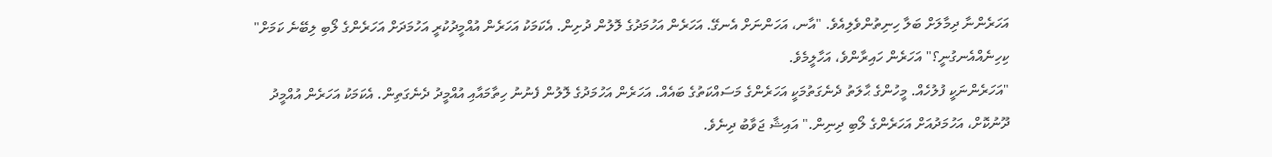އަހަރެންނާ ދިމާލަށް ބަލާ ހިނިތުންވެލިއެވެ. "އާނ، އަހަންނަށް އެނގޭ. އަހަރެން އަހުމަދުގެ ލޮލުން ދުށިން. އެކަމަކު އަހަރެން އުއްމީދުކުރީ އަހުމަދަށް އަހަރެންގެ ލޯބި ލިބޭނެ ކަމަށް"
ކިހިނެއްއެނގުނީ؟" އަހަރެން ހައިރާންވެ، އަހާލީމެވެ.
"އަހަރެންނަކީ ފުލުހެއް. މީހުންގެ ޙާލަތު ދެނެގަތުމަކީ އަހަރެންގެ މަސައްކަތުގެ ބައެއް. އަހަރެން އަހުމަދުގެ ލޮލުން ފެނުނު ހިތާމައާއި އުއްމީދު ދެނެގަތިން. އެކަމަކު އަހަރެން އުއްމީދު ދޫނުކޮށް، އަހުމަދުއަށް އަހަރެންގެ ލޯބި ދިނިން." އައިޝާ ޖަވާބު ދިނެވެ.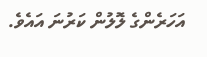އަހަރެންގެ ލޮލުން ކަރުނަ އައެވެ.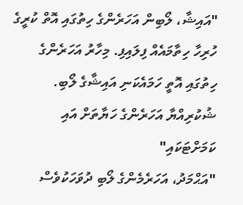"އައިޝާ، ލޯބިން އަހަރެންގެ ހިތުގައި އޮތް ކުރީގެ ހުރިހާ ހިތާމައެއް ފިލައިފި. މިހާރު އަހަރެންގެ ހިތުގައި އޮތީ ހަމައެކަނި އައިޝާގެ ލޯބި. ޝުކުރިއްޔާ އަހަރެންގެ ހަޔާތަށް އައި ކަމަށްޓަކައި"
"އަޙްމަދު، އަހަރެމެންގެ ލޯބި ދުވަހަކުވެސް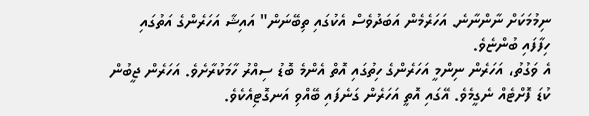ނިމުމަކަށް ނާންނާނެ. އަހަރެމެން އަބަދުވެސް އެކުގައި ތިބޭނަން" އައިޝާ އަހަރެންގެ އަތުގައި ހިފާފައި ބުންޏެވެ.
އެ ވަގުތު، އަހަރެން ނިންމީ އަހަރެންގެ ހިތުގައި އޮތް އެންމެ ބޮޑު ސިއްރު ހާމަކުރާށެވެ. އަހަރެން ޖީބުން ކުޑަ ފޮށްޓެއް ނެގީމެވެ. އޭގައި އޮތީ އަހަރެން ގަނެފައި ބޭއްވި އަނގޮޓިއެކެވެ.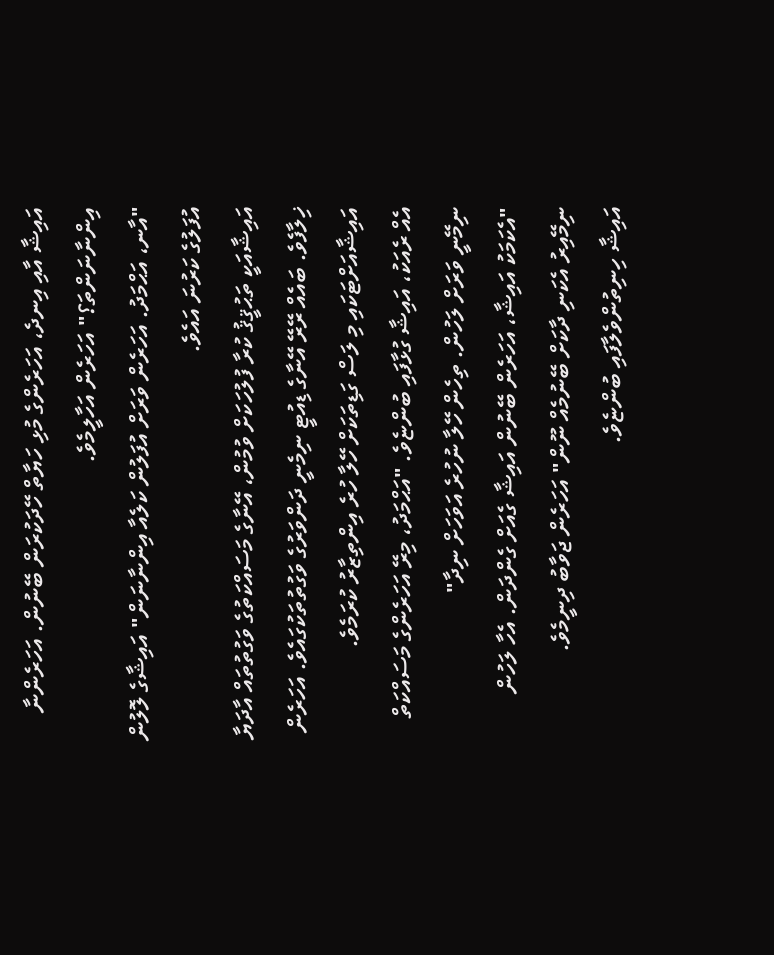އައިޝާ އާއި އިނދެ، އަހަރެންގެ މުޅި ހަޔާތް ހޭދަކުރަން ބޭނުން. އަހަރެންނާ އިންނާނަންތަ؟" އަހަރެން އަހާލީމެވެ.
"އާނ، އަޙްމަދު. އަހަރެން ވަރަށް އުފަލުން ކަލެއާ އިންނާނަން" އައިޝާގެ ލޮލުން އުފަލުގެ ކަރުނަ އައެވެ.
އައިޝާއަކީ ތަޙުޤީޤު ކުރާ ފުލުހަކަށް ވުމުން، އޭނާގެ މަސައްކަތުގެ ވަގުތުތައް އާދަޔާ ޚިލާފެވެ. ބައެއް ރޭރޭ އޭނާގެ ޑިއުޓީ ނިމެނީ ދަންވަރުގެ ވަގުތުތަކުގައެވެ. އަހަރެން އައިޝާއަށްޓަކައި މި ލަސް ގަޑިތަކަށް ހޭލާ ހުރެ އިންތިޒާރު ކުރަމެވެ.
އެއް ރެއަކު، އައިޝާ ގުޅާފައި ބުންޏެވެ. "އަޙްމަދު، މިރޭ އަހަރެންގެ މަސައްކަތް ނިމޭނީ ވަރަށް ލަހުން. ތިހެން ހޭލާ ނުހުރެ އަވަހަށް ނިދާ"
"އެކަމަކު އައިޝާ، އަހަރެން ބޭނުން އައިޝާ ގެއަށް ގެންދަން. އެހާ ލަހުން ނިމޭއިރު އެކަނި ދާކަށް ބޭނުމެއް ނޫން" އަހަރެން ޖަވާބު ދިނީމެވެ.
އައިޝާ ހިނިތުންވެލާފައި ބުންޏެވެ.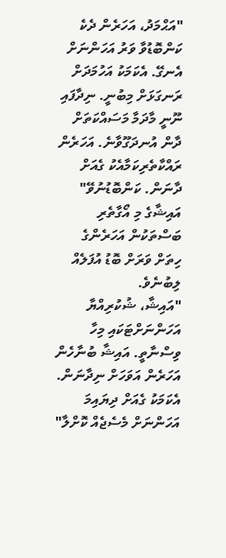"އަޙްމަދު، އަހަރެން ދެކެ ކަންބޮޑުވާ ވަރު އަހަންނަށް އެނގޭ. އެކަމަކު އަހުމަދަށް ރަނގަޅަށް މިބުނީ. ނިދާފައި ނޫނީ މާދަމާ މަސައްކަތަށް ދާން އުނދަގޫވާނެ. އަހަރެން ރައްކާތެރިކަމާއެކު ގެއަށް ދާނަން. ކަންބޮޑުނުވޭ"
އައިޝާގެ މި އޯގާތެރި ބަސްތަކުން އަހަރެންގެ ހިތަށް ވަރަށް ބޮޑު އުފަލެއް ލިބުނެވެ.
"އައިޝާ، ޝުކުރިއްޔާ އަހަންނަށްޓަކައި މިހާ ވިސްނާތީ. އައިޝާ ބުނާހެން އަހަރެން އަވަހަށް ނިދާނަން. އެކަމަކު ގެއަށް ދިޔައިމަ އަހަންނަށް މެސެޖެއް ކޮށްލާ"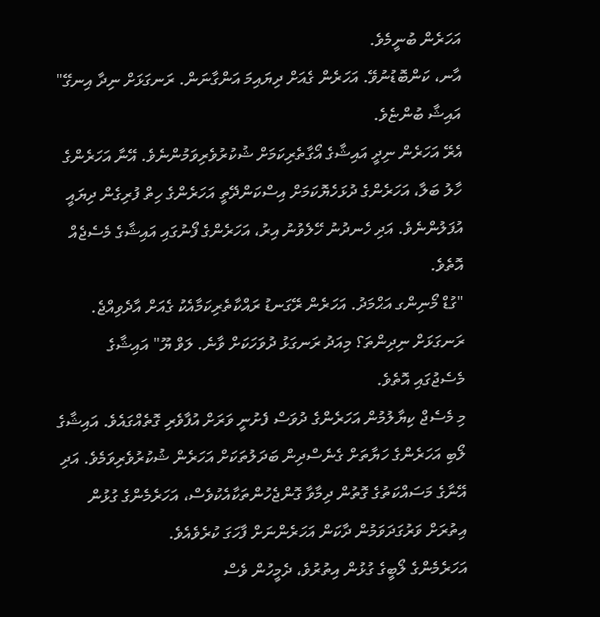އަހަރެން ބުނީމެވެ.
އާނ، ކަންބޮޑުނުވޭ. އަހަރެން ގެއަށް ދިޔައިމަ އަންގާނަން. ރަނގަޅަށް ނިދާ އިނގޭ" އައިޝާ ބުންޏެވެ.
އެރޭ އަހަރެން ނިދީ އައިޝާގެ އޯގާތެރިކަމަށް ޝުކުރުވެރިވަމުންނެވެ. އޭނާ އަހަރެންގެ ހާލު ބަލާ، އަހަރެންގެ ދުޅަހެޔޮކަމަށް އިސްކަންދޭތީ އަހަރެންގެ ހިތް ފުރިގެން ދިޔައީ އުފަލުންނެވެ. އަދި ހެނދުނު ހޭލެވުނު އިރު، އަހަރެންގެ ފޯނުގައި އައިޝާގެ މެސެޖެއް އޮތެވެ.
"ގުޑް މޯނިންގ އަޙްމަދު. އަހަރެން ރޭގަނޑު ރައްކާތެރިކަމާއެކު ގެއަށް އާދެވިއްޖެ. ރަނގަޅަށް ނިދިންތަ؟ މިއަދު ރަނގަޅު ދުވަހަކަށް ވާނެ. ލަވް ޔޫ" އައިޝާގެ މެސެޖުގައި އޮތެވެ.
މި މެސެޖް ކިޔާލުމުން އަހަރެންގެ ދުވަސް ފެށުނީ ވަރަށް އުފާވެރި ގޮތެއްގައެވެ. އައިޝާގެ ލޯބި އަހަރެންގެ ހަޔާތަށް ގެނެސްދިން ބަދަލުތަކަށް އަހަރެން ޝުކުރުވެރިވަމެވެ. އަދި އޭނާގެ މަސައްކަތުގެ ގޮތުން ދިމާވާ ގޮންޖެހުންތަކާއެކުވެސް، އަހަރެމެންގެ ގުޅުން އިތުރަށް ވަރުގަދަވަމުން ދާކަން އަހަރެންނަށް ފާހަގަ ކުރެވެއެވެ.
އަހަރެމެންގެ ލޯބީގެ ގުޅުން އިތުރުވެ، ދެމީހުން ވެސް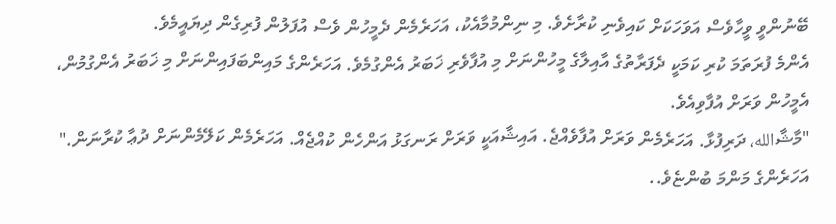ބޭނުންވީ ވީހާވެސް އަވަހަކަށް ކައިވެނި ކުރާށެވެ. މި ނިންމުމާއެކު، އަހަރެމެން ދެމީހުން ވެސް އުފަލުން ފުރިގެން ދިޔައީމެވެ.
އެންމެ ފުރަތަމަ ކުރި ކަމަކީ ދެފަރާތުގެ އާއިލާގެ މީހުންނަށް މި އުފާވެރި ޚަބަރު އެންގުމެވެ. އަހަރެންގެ މައިންބަފައިންނަށް މި ޚަބަރު އެންގުމުން، އެމީހުން ވަރަށް އުފާވިއެވެ.
"މާޝާالله، ދަރިފުޅާ. އަހަރެމެން ވަރަށް އުފާވެއްޖެ. އައިޝާއަކީ ވަރަށް ރަނގަޅު އަންހެން ކުއްޖެއް. އަހަރެމެން ކަލޭމެންނަށް ދުޢާ ކުރާނަން." އަހަރެންގެ މަންމަ ބުންޏެވެ..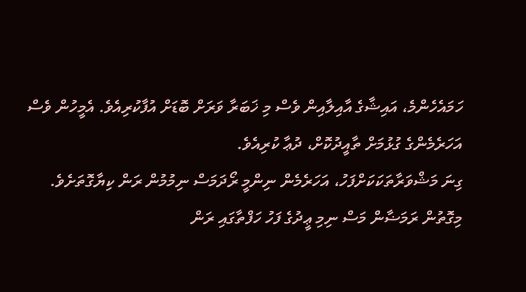ހަމައެހެންމެ، އައިޝާގެ އާއިލާއިން ވެސް މި ޚަބަރާ ވަރަށް ބޮޑަށް އުފާކުރިއެވެ. އެމީހުން ވެސް އަހަރެމެންގެ ގުޅުމަށް ތާއީދުކޮށް، ދުޢާ ކުރިއެވެ.
ގިނަ މަޝްވަރާތަކަކަށްފަހު، އަހަރެމެން ނިންމީ ރޯދަމަސް ނިމުމުން ރަން ކިޔާގޮތަށެވެ. މިގޮތުން ރަމަޟާން މަސް ނިމި ޢީދުގެ ފަހު ހަފްތާގައި ރަން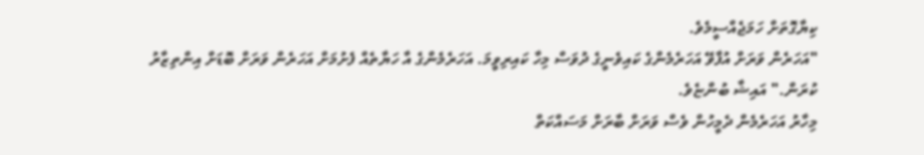ކިޔާގޮތަށް ހަމަޖެއްސީމެވެ.
"އަހަރެން ވަރަށް އުފާވޭ އަހަރެމެންގެ ކައިވެނީގެ ދުވަސް މިހާ ކައިރިވީމަ. އަހަރެމެންގެ އާ ހަޔާތެއް ފެށުމަށް އަހަރެން ވަރަށް ބޮޑަށް އިންތިޒާރު ކުރަން." އައިޝާ ބުންޏެވެ.
މިހާރު އަހަރެމެން ދެމީހުން ވެސް ވަރަށް ބާރަށް މަސައްކަތް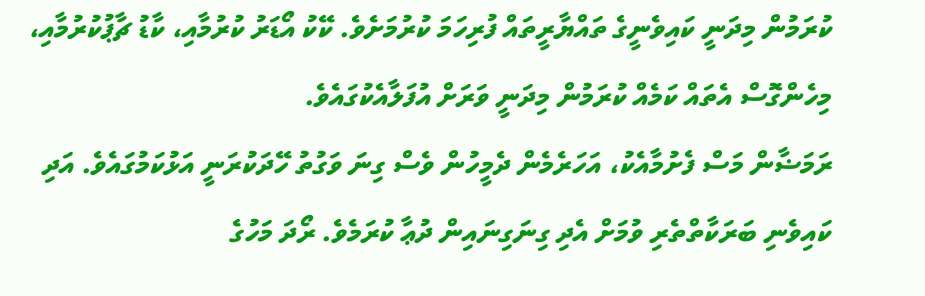ކުރަމުން މިދަނީ ކައިވެނީގެ ތައްޔާރީތައް ފުރިހަމަ ކުރުމަށެވެ. ކޭކު އޯޑަރު ކުރުމާއި، ކާޑު ޗާޕުކުރުމާއި، މިހެންގޮސް އެތައް ކަމެއް ކުރަމުން މިދަނީ ވަރަށް އުފަލާއެކުގައެވެ.
ރަމަޟާން މަސް ފެށުމާއެކު، އަހަރެމެން ދެމީހުން ވެސް ގިނަ ވަގުތު ހޭދަކުރަނީ އަޅުކަމުގައެވެ. އަދި ކައިވެނި ބަރަކާތްތެރި ވުމަށް އެދި ގިނަގިނައިން ދުޢާ ކުރަމެވެ. ރޯދަ މަހުގެ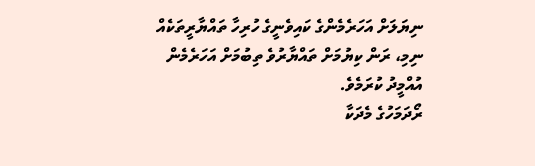ނިޔަލަށް އަހަރެމެންގެ ކައިވެނީގެ ހުރިހާ ތައްޔާރީތަކެއް ނިމި، ރަން ކިޔުމަށް ތައްޔާރުވެ ތިބުމަށް އަހަރެމެން އުއްމީދު ކުރަމެވެ.
ރޯދަމަހުގެ މެދަކާ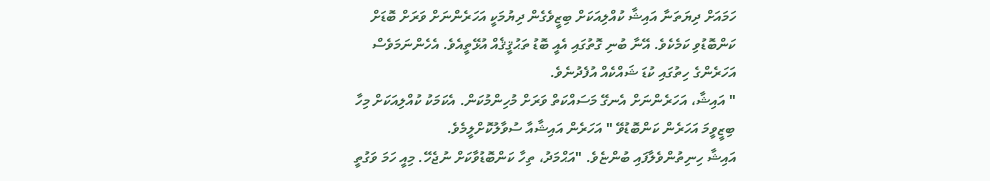ހަމައަށް ދިޔަތަނާ އައިޝާ ކުއްލިއަކަށް ބިޒީވެގެން ދިޔުމަކީ އަހަރެންނަށް ވަރަށް ބޮޑަށް ކަންބޮޑުވި ކަމެކެވެ. އޭނާ ބުނި ގޮތުގައި އެއީ ބޮޑު ތަޙުޤީޤެއް އުޅޭތީއެވެ. އެހެންނަމަވެސް އަހަރެންގެ ހިތުގައި ކުޑަ ޝައްކެއް އުފެދުނެވެ.
" އައިޝާ، އަހަރެންނަށް އެނގޭ މަސައްކަތް ވަރަށް މުހިންމުކަން. އެކަމަކު ކުއްލިއަކަށް މިހާ ބިޒީވީމަ އަހަރެން ކަންބޮޑުވޭ " އަހަރެން އައިޝާއާ ސުވާލުކޮށްލީމެވެ.
އައިޝާ ހިނިތުންވެލާފައި ބުންޏެވެ. "އަޙްމަދު، ތިހާ ކަންބޮޑުވާކަށް ނުޖެހޭ. މިއީ ހަމަ ވަގުތީ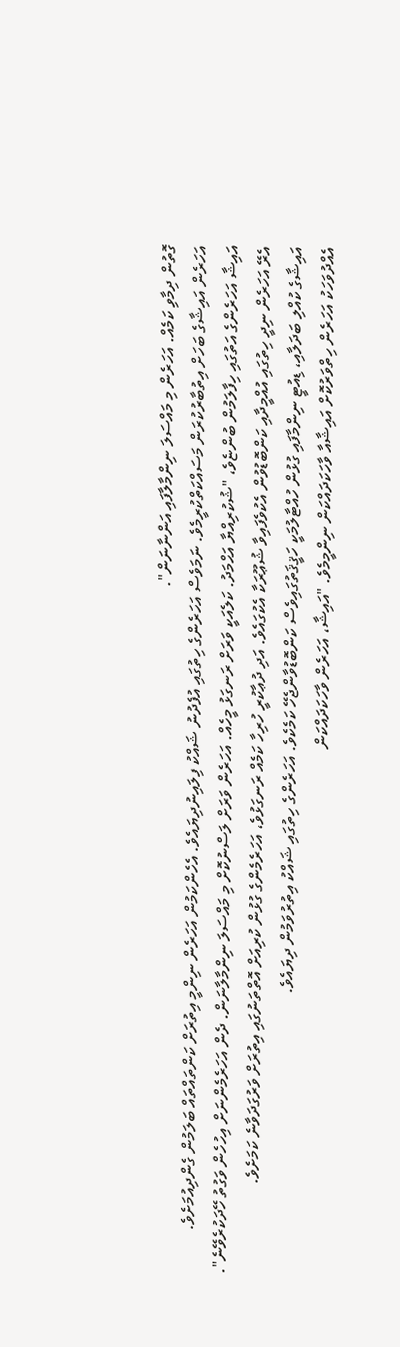ގޮތުން ދިމާވި ކަމެއް. އަހަރެން މި މައްސަލަ ނިންމާލާފައި އަންނާނަން".
އަހަރެން އައިޝާގެ ބަހަށް އިތުބާރުކުރަން މަސައްކަތްކުރީމެވެ. ނަމަވެސް އަހަރެންގެ ހިތުގައި އުފެދުނު ޝައްކު ފިލައިނުދިޔައެވެ. އެހެންކަމުން އަހަރެން ނިންމީ އިތުރަށް ކަންތައްތައް ބަލަމުން ގެންދިއުމަށެވެ.
އައިޝާ އަހަރެންގެ އަތުގައި ހިފާލަމުން ބުންޏެވެ، "ޝުކުރިއްޔާ އަޙްމަދު. ކަލެއަކީ ވަރަށް ރަނގަޅު މީހެއް. އަހަރެން ވަރަށް ލަސްނުކޮށް މި މައްސަލަ ނިންމާލާނަން. ދެން އަހަރެމެންނަށް އިހުހެން ވަގުތު ހޭދަކުރެވޭނެ".
އެރޭ އަހަރެން ނިދީ ހިތުގައި އުއްމީދާއި ކަންބޮޑުވުން އެކުވެފައިވާ ޝުޢޫރަކާ އެކުގައެވެ. އަދި ދުޢާކުރީ ހުރިހާ ކަމެއް ރަނގަޅުވެ، އަހަރެމެންގެ ގުޅުން ކުރިއަށް އޮތްތަނުގައި އިތުރަށް ވަރުގަދަވާނެ ކަމަށެވެ.
އައިޝާގެ ކުއްލި ބަދަލާއި، ޑިއުޓީ ނިންމާފައި ގުޅުން ހުއްޓާލުމަކީ ހަޤީޤަތުގައިވެސް ކަންބޮޑުވާންޖެހޭ ކަމެކެވެ. އަހަރެންގެ ހިތުގައި ޝައްކު އިތުރުވަމުން ދިޔައެވެ.
އެއްދުވަހަކު އަހަރެން ހިތްވަރުކޮށް އައިޝާއާ ވާހަކަދައްކަން ނިންމީމެވެ. "އައިޝާ، އަހަރެން ވާހަކަދައްކަން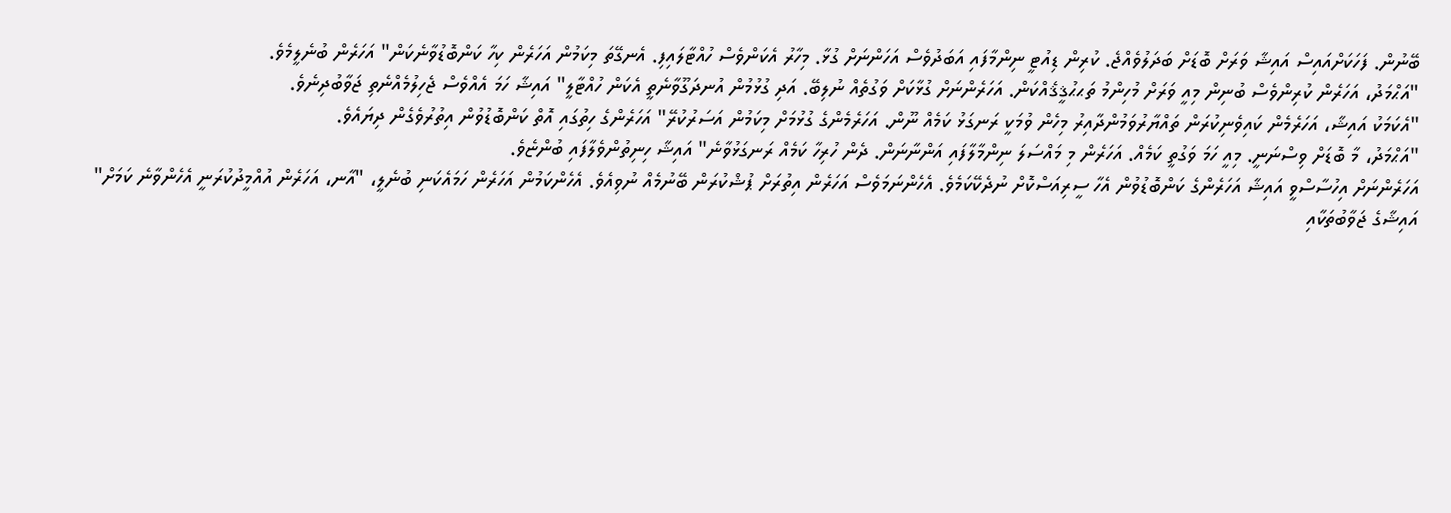ބޭނުން. ފަހަކަށްއައިސް އައިޝާ ވަރަށް ބޮޑަށް ބަދަލުވެއްޖެ. ކުރިން ޑިއުޓީ ނިންމާފައި އަބަދުވެސް އަހަންނަށް ގުޅާ. މިހާރު އެކަންވެސް ހުއްޓާލައިފި. އެނގޭތަ މިކަމުން އަހަރެން ކިހާ ކަންބޮޑުވާނެކަން" އަހަރެން ބުނެލީމެވެ.
"އަޙްމަދު، އަހަރެން ކުރިންވެސް ބުނިން މިއީ ވަރަށް މުހިންމު ތަޙޙުޤީޤެއްކަން. އަހަރެންނަށް ގުޅާކަށް ވަގުތެއް ނުލިބޭ. އަދި ގުޅުމުން އުނދަގޫވާނެތީ އެކަން ހުއްޓާލީ" އައިޝާ ހަމަ އެއްވެސް ޖެހިލުމެއްނެތި ޖަވާބުދިނެވެ.
"އެކަމަކު އައިޝާ، އަހަރެމެން ކައިވެނިކުރަން ތައްޔާރުވަމުންދާއިރު މިހެން ވުމަކީ ރަނގަޅު ކަމެއް ނޫން. އަހަރެމެންގެ ގުޅުމަށް މިކަމުން އަސަރުކުރޭ" އަހަރެންގެ ހިތުގައި އޮތް ކަންބޮޑުވުން އިތުރުވެގެން ދިޔައެވެ.
"އަޙްމަދު، މާ ބޮޑަށް ވިސްނަނީ. މިއީ ހަމަ ވަގުތީ ކަމެއް. އަހަރެން މި މައްސަލަ ނިންމާލާފައި އަންނާނަން. ދެން ހުރިހާ ކަމެއް ރަނގަޅުވާނެ" އައިޝާ ހިނިތުންވެލާފައި ބުންޏެވެ.
އަހަރެންނަށް އިހުސާސްވީ އައިޝާ އަހަރެންގެ ކަންބޮޑުވުން އެހާ ސީރިއަސްކޮށް ނުދެކޭކަމެވެ. އެހެންނަމަވެސް އަހަރެން އިތުރަށް ޕުޝްކުރަން ބޭނުމެއް ނުވިއެވެ. އެހެންކަމުން އަހަރެން ހަމައެކަނި ބުނެލީ، "އާނ، އަހަރެން އުއްމީދުކުރަނީ އެހެންވާނެ ކަމަށް"
އައިޝާގެ ޖަވާބުތަކާއި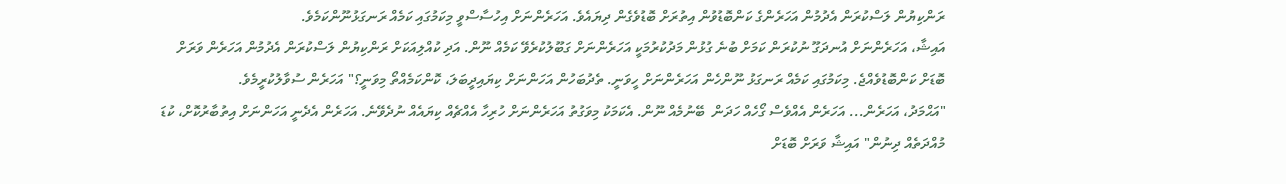ރަންކިޔުން ލަސްކުރަން އެދުމުން އަހަރެންގެ ކަންބޮޑުވުން އިތުރަށް ބޮޑުވެގެން ދިޔައެވެ. އަހަރެންނަށް އިހުސާސްވީ މިކަމުގައި ކަމެއް ރަނގަޅުނޫންކަމެވެ.
އައިޝާ، އަހަރެންނަށް އުނދަގޫ ނުކުރަން ކަމަށް ބުނެ ގުޅުން މަދުކުރުމަކީ އަހަރެންނަށް ގަބޫލުކުރެވޭ ކަމެއް ނޫން. އަދި ކުއްލިއަކަށް ރަންކިޔުން ލަސްކުރަން އެދުމުން އަހަރެން ވަރަށް ބޮޑަށް ކަންބޮޑުވެއްޖެ. މިކަމުގައި ކަމެއް ރަނގަޅު ނޫންހެން އަހަރެންނަށް ހީވަނީ. ތެދުބަހުން އަހަންނަށް ކިޔައިދީބަލަ، ކޮންކަމެއްތޯ މިވަނީ؟" އަހަރެން ސުވާލުކުރީމެވެ.
"އަޙްމަދު، އަހަރެން... އަހަރެން އެއްވެސް ގޯހެއް ހަދަން  ބޭނުމެއް ނޫން. އެކަމަކު މިވަގުތު އަހަރެންނަށް ހުރިހާ އެއްޗެއް ކިޔައެއް ނުދެވޭނެ. އަހަރެން އެދެނީ އަހަންނަށް އިތުބާރުކޮށް، ކުޑަ މުއްދަތެއް ދިނުން" އައިޝާ ވަރަށް ބޮޑަށް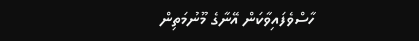ހާސްވެފައިވާކަން އޭނާގެ މޫނުމަތިން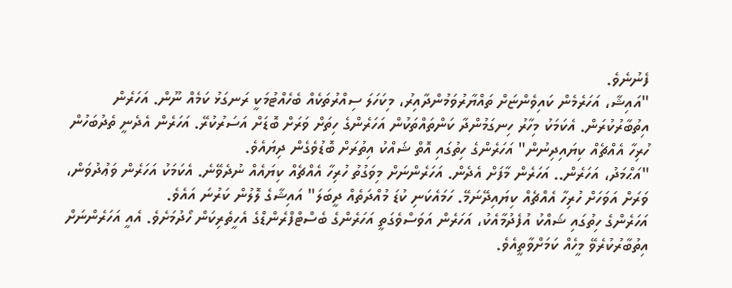ފެނުނެވެ.
"އައިޝާ، އަހަރެމެން ކައިވެންޏަށް ތައްޔާރުވަމުންދާއިރު، މިކަހަލަ ސިއްރުތަކެއް ބެހެއްޓުމަކީ ރަނގަޅު ކަމެއް ނޫން. އަހަރެން އިތުބާރުކުރަން. އެކަމަކު މިހާރު ހިނގަމުންދާ ކަންތައްތަކުން އަހަރެންގެ ހިތަށް ވަރަށް ބޮޑަށް އަސަރުކުރޭ. އަހަރެން އެދެނީ ތެދުބަހުން ހުރިހާ އެއްޗެއް ކިޔައިދިނުން" އަހަރެންގެ ހިތުގައި އޮތް ޝައްކު އިތުރަށް ބޮޑުވެގެން ދިޔައެވެ.
"އަޙްމަދު، އަހަރެން.. އަހަރެން މާފަށް އެދެން. އަހަރެންނަށް މިވަގުތު ހުރިހާ އެއްޗެއް ކިޔައެއް ނުދެވޭނެ. އެކަމަކު އަހަރެން ވަޢުދުވަން، ވަރަށް އަވަހަށް ހުރިހާ އެއްޗެއް ކިޔައިދޭނަމޭ. ހަމައެކަނި ކުޑަ މުއްދަތެއް ދީބަލަ" އައިޝާގެ ލޮލުން ކަރުނަ އައެވެ.
އަހަރެންގެ ހިތުގައި ޝައްކު އުފެދުމާއެކު، އަހަރެން އަވަސްވެގަތީ އަހަރެންގެ ބެސްޓްފްރެންޑްގެ އެހީތެރިކަން ހޯދުމަށެވެ. އެއީ އަހަރެންނަށް އިތުބާރުކުރެވޭ މީހެއް ކަމަށްވާތީއެވެ.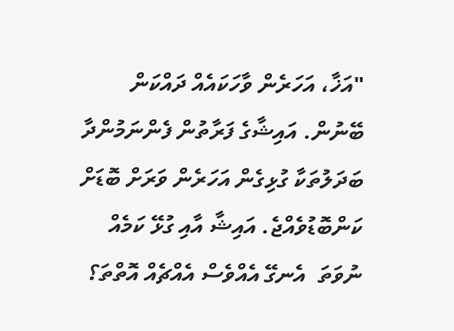"އަޚާ، އަހަރެން ވާހަކައެއް ދައްކަން ބޭނުން. އައިޝާގެ ފަރާތުން ފެންނަމުންދާ ބަދަލުތަކާ ގުޅިގެން އަހަރެން ވަރަށް ބޮޑަށް ކަންބޮޑުވެއްޖެ. އައިޝާ އާއި ގުޅޭ ކަމެއް ނުވަތަ  އެނގޭ އެއްވެސް އެއްޗެއް އޮތްތަ؟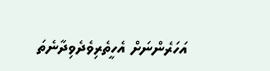އަހަރެންނަށް އެހީތެރިވެދެވިދާނެތަ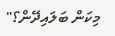މިކަން ބަލައިދޭން؟"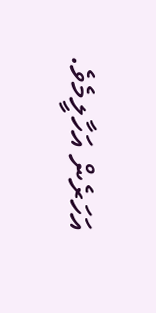އަހަރެން އަހާލީމެވެ.